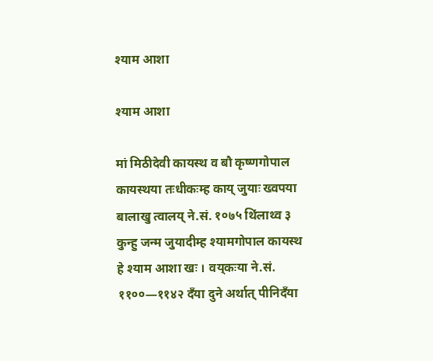श्याम आशा

श्याम आशा

मां मिठीदेवी कायस्थ व बौ कृष्णगोपाल कायस्थया तःधीकःम्ह काय् जुयाः ख्वपया बालाखु त्वालय् ने.सं. १०७५ थिंलाथ्व ३ कुन्हु जन्म जुयादीम्ह श्यामगोपाल कायस्थ हे श्याम आशा खः । वय्‌कःया ने.सं. ११००—११४२ दँया दुने अर्थात् पीनिदँया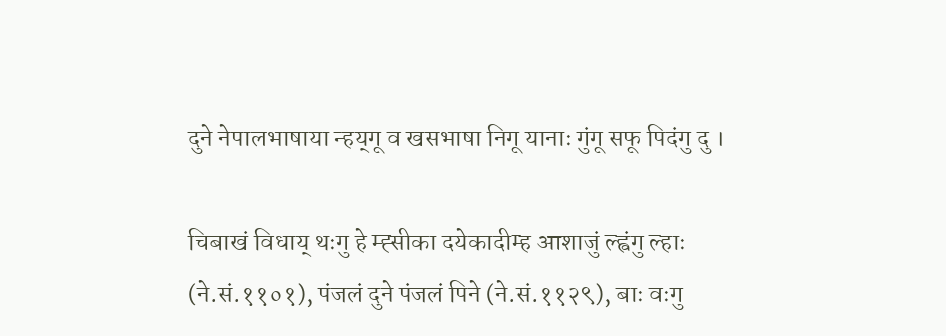दुने नेपालभाषाया न्हय्‌गू व खसभाषा निगू यानाः गुंगू सफू पिदंगु दु ।

चिबाखं विधाय् थःगु हे म्ह्सीका दयेकादीम्ह आशाजुं ल्ह्वंगु ल्हाः (ने.सं.११०१), पंजलं दुने पंजलं पिने (ने.सं.११२९), बाः वःगु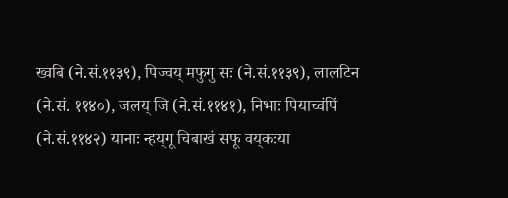ख्वबि (ने.सं.११३९), पिज्वय् मफुगु सः (ने.सं.११३९), लालटिन (ने.सं. ११४०), जलय् जि (ने.सं.११४१), निभाः पियाच्वंपिं (ने.सं.११४२) यानाः न्हय्‌गू चिबाखं सफू वय्‌कःया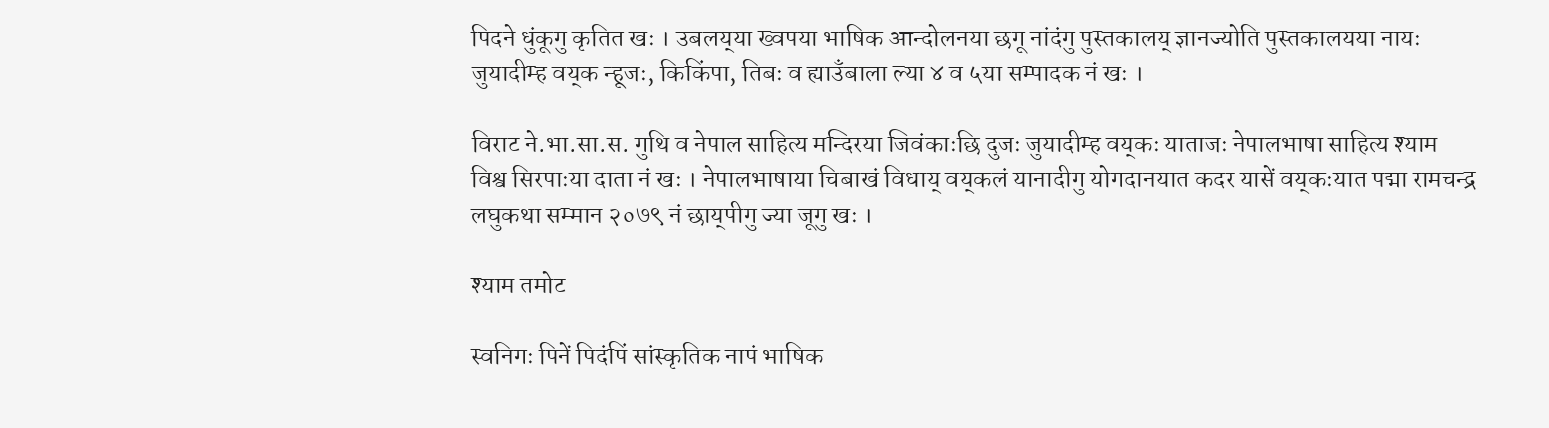पिदने धुंकूगु कृतित खः । उबलय्‌या ख्वपया भाषिक आन्दोलनया छगू नांदंगु पुस्तकालय् ज्ञानज्योति पुस्तकालयया नायः जुयादीम्ह वय्‌क न्हूजः, किकिंपा, तिबः व ह्याउँबाला ल्या ४ व ५या सम्पादक नं खः ।

विराट ने.भा.सा.स. गुथि व नेपाल साहित्य मन्दिरया जिवंकाःछि दुजः जुयादीम्ह वय्‌कः याताजः नेपालभाषा साहित्य श्याम विश्व सिरपाःया दाता नं खः । नेपालभाषाया चिबाखं विधाय् वय्‌कलं यानादीगु योगदानयात कदर यासें वय्‌कःयात पद्मा रामचन्द्र लघुकथा सम्मान २०७९ नं छाय्‌पीगु ज्या जूगु खः ।

श्याम तमोट

स्वनिगः पिनें पिदंपिं सांस्कृतिक नापं भाषिक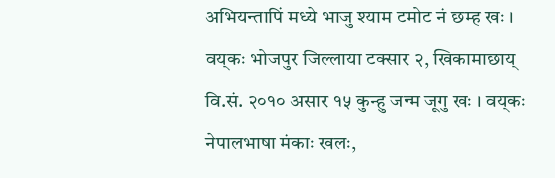अभियन्तापिं मध्ये भाजु श्याम टमोट नं छम्ह खः । वय्‌कः भोजपुर जिल्लाया टक्सार २, खिकामाछाय् वि.सं. २०१० असार १५ कुन्हु जन्म जूगु खः । वय्‌कः नेपालभाषा मंकाः खलः,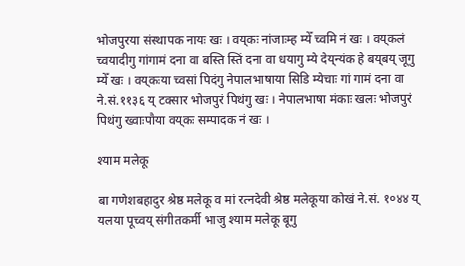भोजपुरया संस्थापक नायः खः । वय्‌कः नांजाःम्ह म्येँ च्वमि नं खः । वय्‌कलं च्वयादीगु गांगामं दना वा बस्ति स्तिं दना वा धयागु म्ये देय्‌न्यंक हे बय्‌बय् जूगु म्येँ खः । वय्‌कःया च्वसां पिदंगु नेपालभाषाया सिडि म्येचाः गां गामं दना वा ने.सं.११३६ य् टक्सार भोजपुरं पिथंगु खः । नेपालभाषा मंकाः खलः भोजपुरं पिथंगु ख्वाःपौया वय्‌कः सम्पादक नं खः ।

श्याम मलेकू

बा गणेशबहादुर श्रेष्ठ मलेकू व मां रत्नदेवी श्रेष्ठ मलेकूया कोखं ने.सं. १०४४ य् यलया पूच्वय् संगीतकर्मी भाजु श्याम मलेकू बूगु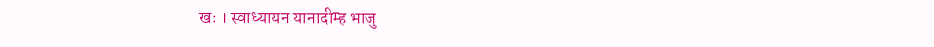खः । स्वाध्यायन यानादीम्ह भाजु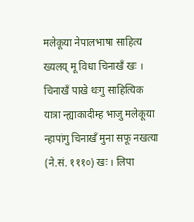मलेकूया नेपालभाषा साहित्य ख्यलय् मू विधा चिनाखँ खः । चिनाखँ पाखे थःगु साहित्यिक यात्रा न्ह्याकादीम्ह भाजु मलेकूया न्हापांगु चिनाखँ मुना सफू नखत्या (ने.सं. १११०) खः । लिपा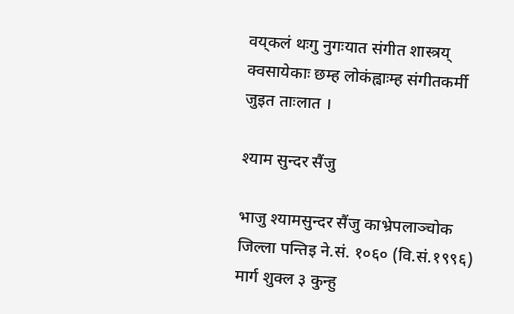वय्‌कलं थःगु नुगःयात संगीत शास्त्रय् क्वसायेकाः छम्ह लोकंह्वाःम्ह संगीतकर्मी जुइत ताःलात ।

श्याम सुन्दर सैंजु

भाजु श्यामसुन्दर सैंजु काभ्रेपलाञ्चोक जिल्ला पन्तिइ ने.सं. १०६० (वि.सं.१९९६) मार्ग शुक्ल ३ कुन्हु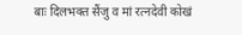बाः दिलभक्त सैंजु व मां रत्नदेवी कोखं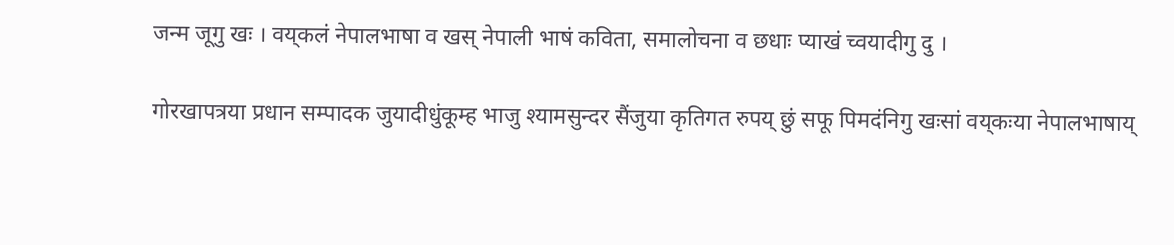जन्म जूगु खः । वय्‌कलं नेपालभाषा व खस् नेपाली भाषं कविता, समालोचना व छधाः प्याखं च्वयादीगु दु ।

गोरखापत्रया प्रधान सम्पादक जुयादीधुंकूम्ह भाजु श्यामसुन्दर सैंजुया कृतिगत रुपय् छुं सफू पिमदंनिगु खःसां वय्‌कःया नेपालभाषाय्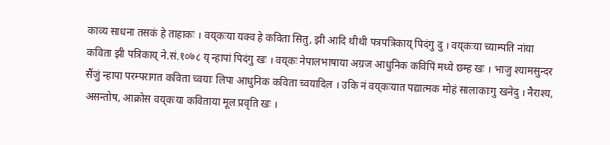काव्य साधना तसकं हे ताहाकः । वय्‌कःया यक्व हे कविता सितु, झी आदि थीथी पत्रपत्रिकाय् पिदंगु दु । वय्‌कःया च्याम्पति नांया कविता झी पत्रिकाय् ने.सं.१०७८ य् न्हापां पिदंगु खः । वय्‌कः नेपालभाषाया अग्रज आधुनिक कविपिं मध्ये छम्ह खः । भाजु श्यामसुन्दर सैंजुं न्हापा परम्परागत कविता च्वयाः लिपा आधुनिक कविता च्वयादिल । उकि नं वय्‌कःयात पद्यात्मक मोहं सालाकाःगु खनेदु । नैराश्य, असन्तोष, आक्रोस वय्‌कःया कविताया मूल प्रवृति खः ।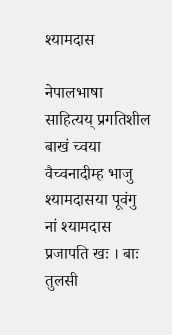श्यामदास

नेपालभाषा साहित्यय् प्रगतिशील बाखं च्वया वैच्वनादीम्ह भाजु श्यामदासया पूवंगु नां श्यामदास प्रजापति खः । बाः तुलसी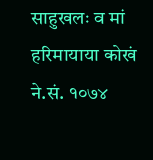साहुखलः व मां हरिमायाया कोखं ने.सं. १०७४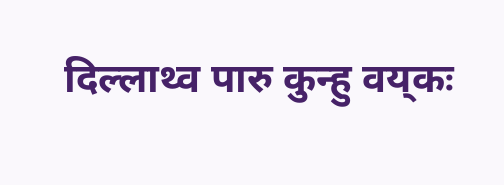दिल्लाथ्व पारु कुन्हु वय्‌कः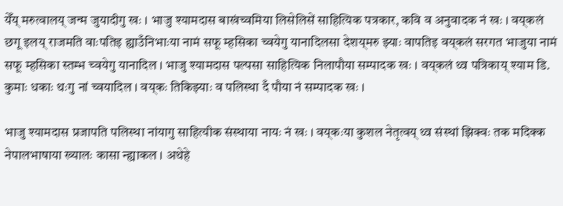येँय् मरुत्वालय् जन्म जुयादीगु खः । भाजु श्यामदास बाखंच्वमिया लिसेलिसें साहित्यिक पत्रकार, कवि व अनुवादक नं खः । वय्‌कलं छगू इलय् राजमति वाःपतिइ ह्याउँनिभाःया नामं सफू म्हसिका च्वयेगु यानादिलसा देशय्‌मरु झ्याः वापतिइ वय्‌कलं सरगत भाजुया नामं सफू म्हसिका स्तम्भ च्वयेगु यानादिल । भाजु श्यामदास पल्पसा साहित्यिक निलापौया सम्पादक खः । वय्‌कलं थ्व पत्रिकाय् श्याम डि. कुमाः धकाः थःगु नां च्वयादिल । वय्‌कः तिकिझ्याः व पलिस्था दँ पौया नं सम्पादक खः ।

भाजु श्यामदास प्रजापति पलिस्था नांयागु साहित्यीक संस्थाया नायः नं खः । वय्‌कःया कुशल नेतृत्वय् थ्व संस्थां झिक्वः तक मदिक्क नेपालभाषाया ख्यालः कासा न्ह्याकल । अथेहे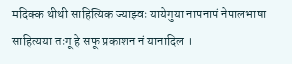मदिक्क थीथी साहित्यिक ज्याझ्वः यायेगुया नापनापं नेपालभाषा साहित्यया तःगू हे सफू प्रकाशन नं यानादिल ।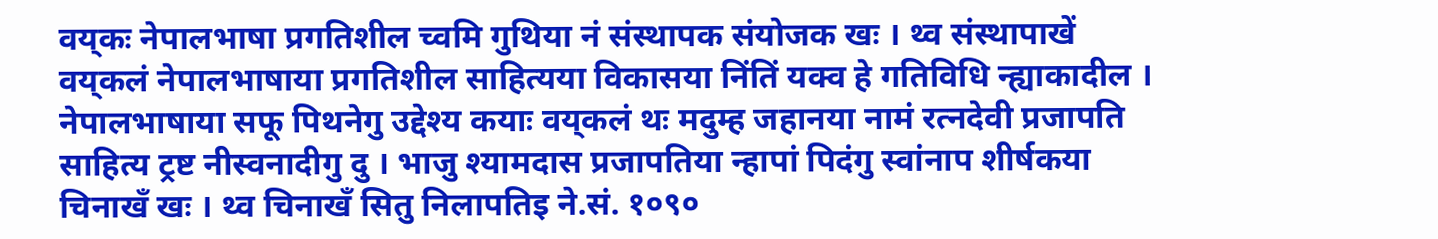वय्‌कः नेपालभाषा प्रगतिशील च्वमि गुथिया नं संस्थापक संयोजक खः । थ्व संस्थापाखें वय्‌कलं नेपालभाषाया प्रगतिशील साहित्यया विकासया निंतिं यक्व हे गतिविधि न्ह्याकादील । नेपालभाषाया सफू पिथनेगु उद्देश्य कयाः वय्‌कलं थः मदुम्ह जहानया नामं रत्नदेवी प्रजापति साहित्य ट्रष्ट नीस्वनादीगु दु । भाजु श्यामदास प्रजापतिया न्हापां पिदंगु स्वांनाप शीर्षकया चिनाखँ खः । थ्व चिनाखँ सितु निलापतिइ ने.सं. १०९०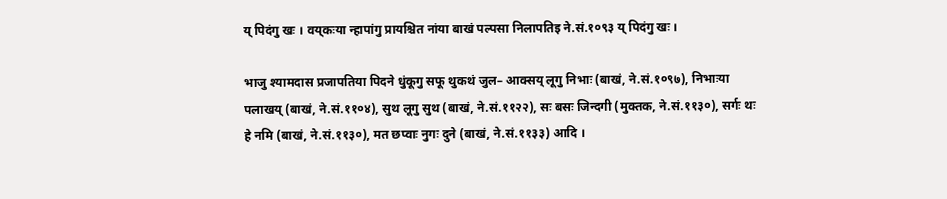य् पिदंगु खः । वय्‌कःया न्हापांगु प्रायश्चित नांया बाखं पल्पसा निलापतिइ ने.सं.१०९३ य् पिदंगु खः ।

भाजु श्यामदास प्रजापतिया पिदने धुंकूगु सफू थुकथं जुल– आक्सय् लूगु निभाः (बाखं, ने.सं.१०९७), निभाःया पलाखय् (बाखं, ने.सं.११०४), सुथ लूगु सुथ (बाखं, ने.सं.११२२), सः बसः जिन्दगी (मुक्तक, ने.सं.११३०), सर्गः थः हे नमि (बाखं, ने.सं.११३०), मत छप्वाः नुगः दुने (बाखं, ने.सं.११३३) आदि ।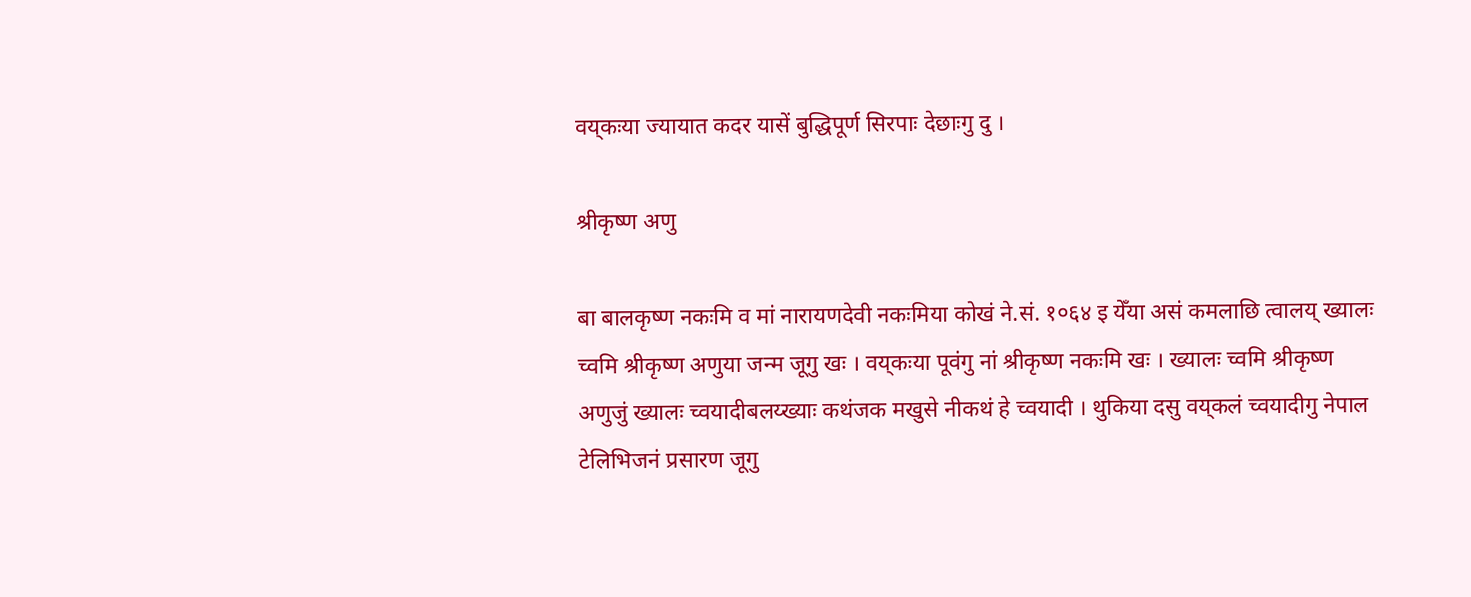वय्‌कःया ज्यायात कदर यासें बुद्धिपूर्ण सिरपाः देछाःगु दु ।

श्रीकृष्ण अणु

बा बालकृष्ण नकःमि व मां नारायणदेवी नकःमिया कोखं ने.सं. १०६४ इ येँया असं कमलाछि त्वालय् ख्यालः च्वमि श्रीकृष्ण अणुया जन्म जूगु खः । वय्‌कःया पूवंगु नां श्रीकृष्ण नकःमि खः । ख्यालः च्वमि श्रीकृष्ण अणुजुं ख्यालः च्वयादीबलय्ख्याः कथंजक मखुसे नीकथं हे च्वयादी । थुकिया दसु वय्‌कलं च्वयादीगु नेपाल टेलिभिजनं प्रसारण जूगु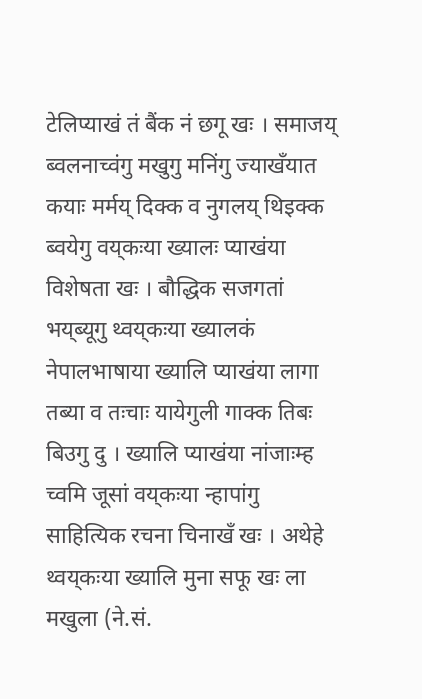टेलिप्याखं तं बैंक नं छगू खः । समाजय् ब्वलनाच्वंगु मखुगु मनिंगु ज्याखँयात कयाः मर्मय् दिक्क व नुगलय् थिइक्क ब्वयेगु वय्‌कःया ख्यालः प्याखंया विशेषता खः । बौद्धिक सजगतां भय्‌ब्यूगु थ्वय्‌कःया ख्यालकं नेपालभाषाया ख्यालि प्याखंया लागा तब्या व तःचाः यायेगुली गाक्क तिबः बिउगु दु । ख्यालि प्याखंया नांजाःम्ह च्वमि जूसां वय्‌कःया न्हापांगु साहित्यिक रचना चिनाखँ खः । अथेहे थ्वय्‌कःया ख्यालि मुना सफू खः ला मखुला (ने.सं.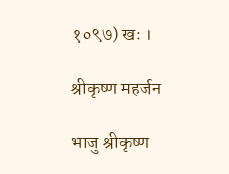१०९७) खः ।

श्रीकृष्ण महर्जन

भाजु श्रीकृष्ण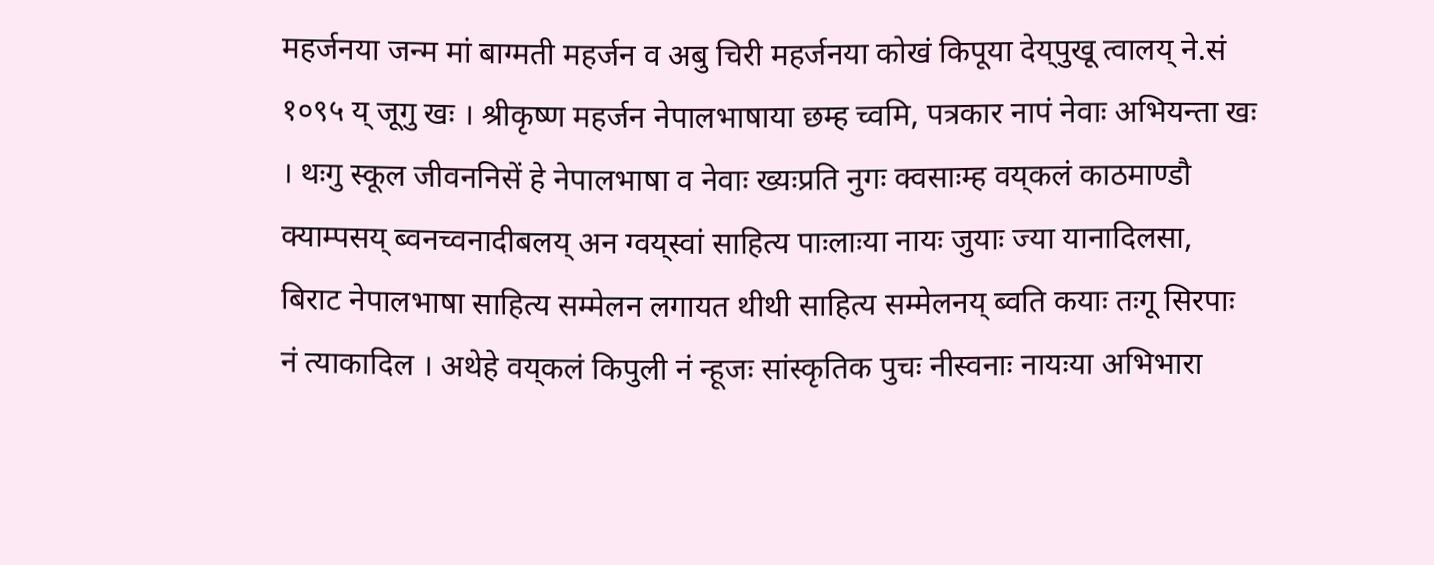महर्जनया जन्म मां बाग्मती महर्जन व अबु चिरी महर्जनया कोखं किपूया देय्‌पुखू त्वालय् ने.सं १०९५ य् जूगु खः । श्रीकृष्ण महर्जन नेपालभाषाया छम्ह च्वमि, पत्रकार नापं नेवाः अभियन्ता खः । थःगु स्कूल जीवननिसें हे नेपालभाषा व नेवाः ख्यःप्रति नुगः क्वसाःम्ह वय्‌कलं काठमाण्डौ क्याम्पसय् ब्वनच्वनादीबलय् अन ग्वय्‌स्वां साहित्य पाःलाःया नायः जुयाः ज्या यानादिलसा, बिराट नेपालभाषा साहित्य सम्मेलन लगायत थीथी साहित्य सम्मेलनय् ब्वति कयाः तःगू सिरपाः नं त्याकादिल । अथेहे वय्‌कलं किपुली नं न्हूजः सांस्कृतिक पुचः नीस्वनाः नायःया अभिभारा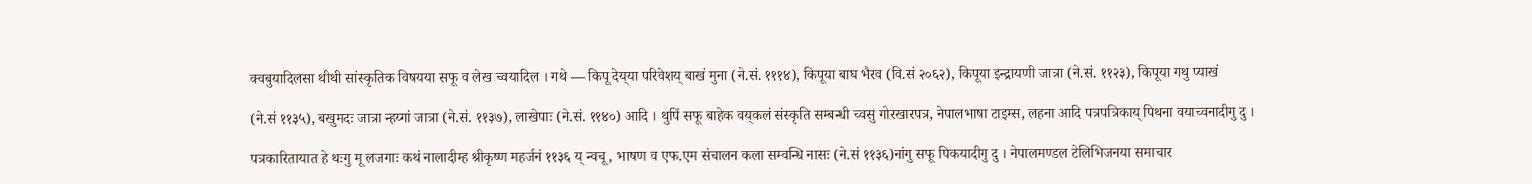क्वबुयादिलसा थीथी सांस्कृतिक विषयया सफू व लेख च्वयादिल । गथे — किपू देय्‌या परिवेशय् बाखं मुना (ने.सं. १११४), किपूया बाघ भैरव (वि.सं २०६२), किपूया इन्द्रायणी जात्रा (ने.सं. ११२३), किपूया गथु प्याखं

(ने.सं ११३५), बखुमदः जात्रा न्हय्गां जात्रा (ने.सं. ११३७), लाखेपाः (ने.सं. ११४०) आदि । थुपिं सफू बाहेक वय्‌कलं संस्कृति सम्बन्धी च्वसु गोरखारपत्र, नेपालभाषा टाइम्स, लहना आदि पत्रपत्रिकाय् पिथना वयाच्वनादीगु दु ।

पत्रकारितायात हे थःगु मू लजगाः कथं नालादीम्ह श्रीकृष्ण महर्जनं ११३६ य् न्वचू, भाषण व एफ.एम संचालन कला सम्वन्धि नासः (ने.सं ११३६)नांगु सफू पिकयादीगु दु । नेपालमण्डल टेलिभिजनया समाचार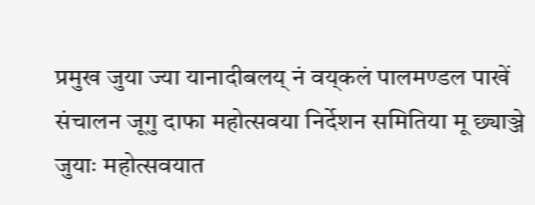प्रमुख जुया ज्या यानादीबलय् नं वय्‌कलं पालमण्डल पाखें संचालन जूगु दाफा महोत्सवया निर्देशन समितिया मू छ्याञ्जे जुयाः महोत्सवयात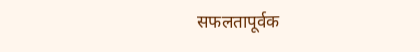सफलतापूर्वक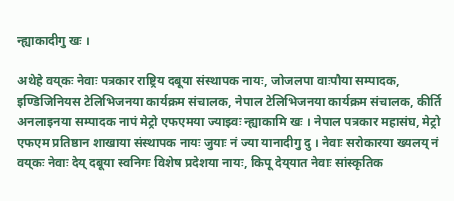न्ह्याकादीगु खः ।

अथेहे वय्‌कः नेवाः पत्रकार राष्ट्रिय दबूया संस्थापक नायः, जोजलपा वाःपौया सम्पादक, इण्डिजिनियस टेलिभिजनया कार्यक्रम संचालक, नेपाल टेलिभिजनया कार्यक्रम संचालक, कीर्ति अनलाइनया सम्पादक नापं मेट्रो एफएमया ज्याझ्वः न्ह्याकामि खः । नेपाल पत्रकार महासंघ, मेट्रो एफएम प्रतिष्ठान शाखाया संस्थापक नायः जुयाः नं ज्या यानादीगु दु । नेवाः सरोकारया ख्यलय् नं वय्‌कः नेवाः देय् दबूया स्वनिगः विशेष प्रदेशया नायः, किपू देय्‌यात नेवाः सांस्कृतिक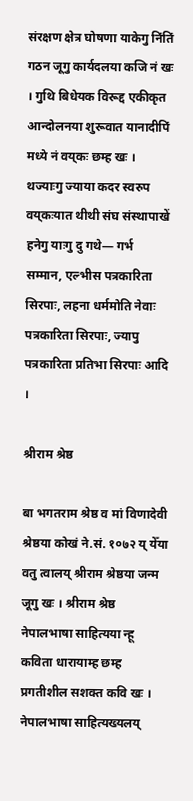संरक्षण क्षेत्र घोषणा याकेगु निंतिं गठन जूगु कार्यदलया कजि नं खः । गुथि बिधेयक विरूद्द एकीकृत आन्दोलनया शुरूवात यानादीपिं मध्ये नं वय्‌कः छम्ह खः । थज्याःगु ज्याया कदर स्वरुप वय्‌कःयात थीथी संघ संस्थापाखें हनेगु याःगु दु गथे— गर्भ सम्मान, एल्भीस पत्रकारिता सिरपाः, लहना धर्ममोति नेवाः पत्रकारिता सिरपाः, ज्यापु पत्रकारिता प्रतिभा सिरपाः आदि ।

श्रीराम श्रेष्ठ

बा भगतराम श्रेष्ठ व मां विणादेवी श्रेष्ठया कोखं ने.सं. १०७२ य् येँया वतु त्वालय् श्रीराम श्रेष्ठया जन्म जूगु खः । श्रीराम श्रेष्ठ नेपालभाषा साहित्यया न्हू कविता धारायाम्ह छम्ह प्रगतीशील सशक्त कवि खः । नेपालभाषा साहित्यख्यलय्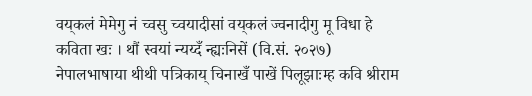वय्‌कलं मेमेगु नं च्वसु च्वयादीसां वय्‌कलं ज्वनादीगु मू विधा हे कविता खः । थौं स्वयां न्यय्दँ न्ह्यःनिसें (वि.सं. २०२७) नेपालभाषाया थीथी पत्रिकाय् चिनाखँ पाखें पिलूझाःम्ह कवि श्रीराम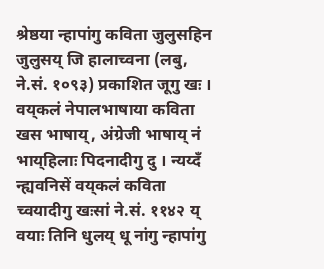श्रेष्ठया न्हापांगु कविता जुलुसहिन जुलुसय् जि हालाच्वना (लबु, ने.सं. १०९३) प्रकाशित जूगु खः । वय्‌कलं नेपालभाषाया कविता खस भाषाय्, अंग्रेजी भाषाय् नं भाय्‌हिलाः पिदनादीगु दु । न्यय्दँ न्ह्यवनिसें वय्‌कलं कविता च्वयादीगु खःसां ने.सं. ११४२ य् वयाः तिनि धुलय् धू नांगु न्हापांगु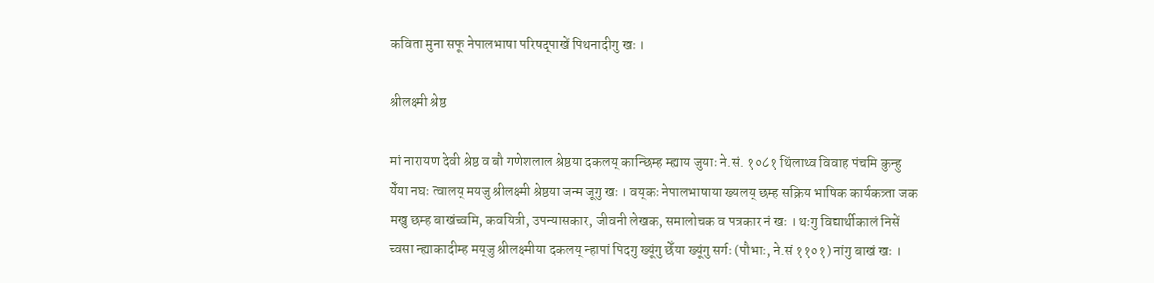कविता मुना सफू नेपालभाषा परिषद्पाखें पिथनादीगु खः ।

श्रीलक्ष्मी श्रेष्ठ

मां नारायण देवी श्रेष्ठ व बौ गणेशलाल श्रेष्ठया दकलय् कान्छिम्ह म्ह्याय जुयाः ने.सं. १०८१ थिंलाथ्व विवाह पंचमि कुन्हु येँया नघः त्वालय् मयजु श्रीलक्ष्मी श्रेष्ठया जन्म जूगु खः । वय्‌कः नेपालभाषाया ख्यलय् छम्ह सक्रिय भाषिक कार्यकत्र्ता जक मखु छम्ह बाखंच्वमि, कवयित्री, उपन्यासकार, जीवनी लेखक, समालोचक व पत्रकार नं खः । थःगु विद्यार्थीकालं निसें च्वसा न्ह्याकादीम्ह मय्‌जु श्रीलक्ष्मीया दकलय् न्हापां पिदगु ख्यूंगु छेँया ख्यूंगु सर्गः (पौभाः, ने.सं ११०१) नांगु बाखं खः ।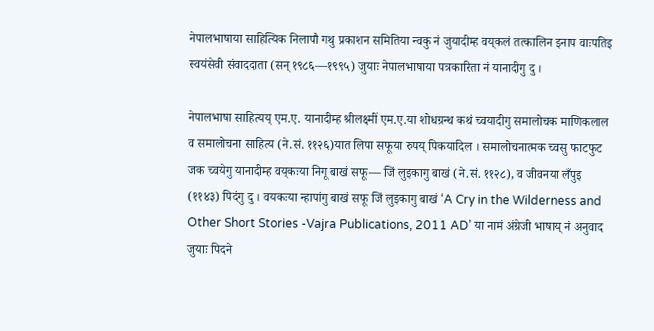नेपालभाषाया साहित्यिक निलापौ गथु प्रकाशन समितिया न्वकु नं जुयादीम्ह वय्‌कलं तत्कालिन इनाप वाःपतिइ स्वयंसेवी संवाददाता (सन् १९८६—१९९५) जुयाः नेपालभाषाया पत्रकारिता नं यानादीगु दु ।

नेपालभाषा साहित्यय् एम.ए. यानादीम्ह श्रीलक्ष्मीं एम.ए.या शोधग्रन्थ कथं च्वयादीगु समालोचक माणिकलाल व समालोचना साहित्य (ने.सं. ११२६)यात लिपा सफूया रुपय् पिकयादिल । समालोचनात्मक च्वसु फाटफुट जक च्वयेगु यानादीम्ह वय्‌कःया निगू बाखं सफू— जिं लुइकागु बाखं (ने.सं. ११२८), व जीवनया लँपुइ (११४३) पिदंगु दु । वयकःया न्हापांगु बाखं सफू जिं लुइकागु बाखं ‘A Cry in the Wilderness and Other Short Stories -Vajra Publications, 2011 AD’ या नामं अंग्रेजी भाषाय् नं अनुवाद जुयाः पिदने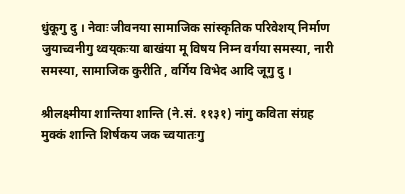धुंकूगु दु । नेवाः जीवनया सामाजिक सांस्कृतिक परिवेशय् निर्माण जुयाच्वनीगु थ्वय्‌कःया बाखंया मू विषय निम्न वर्गया समस्या, नारी समस्या, सामाजिक कुरीति , वर्गिय विभेद आदि जूगु दु ।

श्रीलक्ष्मीया शान्तिया शान्ति (ने.सं. ११३१) नांगु कविता संग्रह मुक्कं शान्ति शिर्षकय जक च्वयातःगु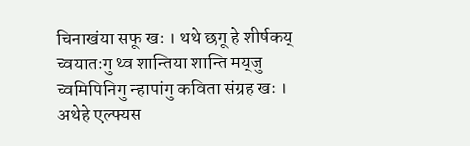चिनाखंया सफू खः । थथे छगू हे शीर्षकय् च्वयातःगु थ्व शान्तिया शान्ति मय्‌जु च्वमिपिनिगु न्हापांगु कविता संग्रह खः । अथेहे एल्फ्यस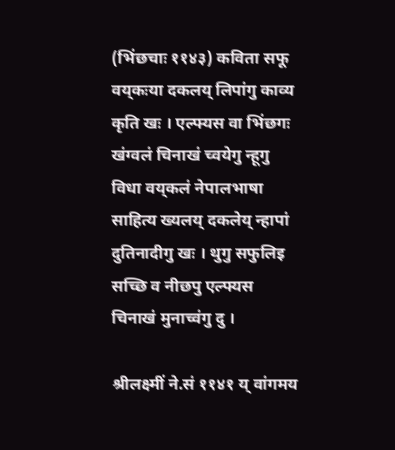(भिंछचाः ११४३) कविता सफू वय्‌कःया दकलय् लिपांगु काव्य कृति खः । एल्फ्यस वा भिंछगः खंग्वलं चिनाखं च्वयेगु न्हूगु विधा वय्‌कलं नेपालभाषा साहित्य ख्यलय् दकलेय् न्हापां दुतिनादीगु खः । थुगु सफुलिइ सच्छि व नीछपु एल्फ्यस चिनाखं मुनाच्वंगु दु ।

श्रीलक्ष्मीं ने.सं ११४१ य् वांगमय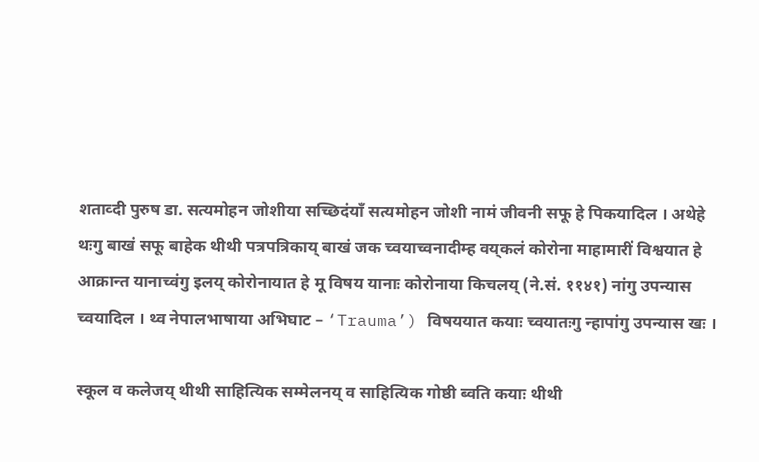शताव्दी पुरुष डा. सत्यमोहन जोशीया सच्छिदंयाँ सत्यमोहन जोशी नामं जीवनी सफू हे पिकयादिल । अथेहे थःगु बाखं सफू बाहेक थीथी पत्रपत्रिकाय् बाखं जक च्वयाच्वनादीम्ह वय्‌कलं कोरोना माहामारीं विश्वयात हे आक्रान्त यानाच्वंगु इलय् कोरोनायात हे मू विषय यानाः कोरोनाया किचलय् (ने.सं. ११४१) नांगु उपन्यास च्वयादिल । थ्व नेपालभाषाया अभिघाट – ‘Trauma’) विषययात कयाः च्वयातःगु न्हापांगु उपन्यास खः ।

स्कूल व कलेजय् थीथी साहित्यिक सम्मेलनय् व साहित्यिक गोष्ठी ब्वति कयाः थीथी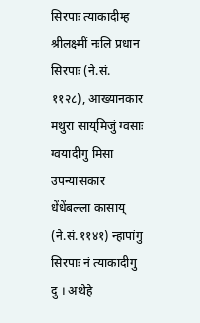सिरपाः त्याकादीम्ह श्रीलक्ष्मीं नःलि प्रधान सिरपाः (ने.सं. ११२८), आख्यानकार मथुरा साय्‌मिजुं ग्वसाः ग्वयादीगु मिसा उपन्यासकार धेंधेंबल्ला कासाय् (ने.सं.११४१) न्हापांगु सिरपाः नं त्याकादीगु दु । अथेहे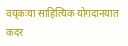वय्‌कःया साहित्यिक योगदानयात कदर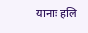यानाः हलि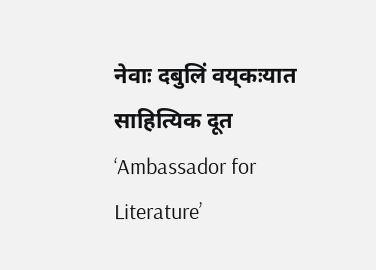नेवाः दबुलिं वय्‌कःयात साहित्यिक दूत ‘Ambassador for Literature’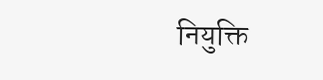नियुक्ति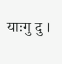याःगु दु ।